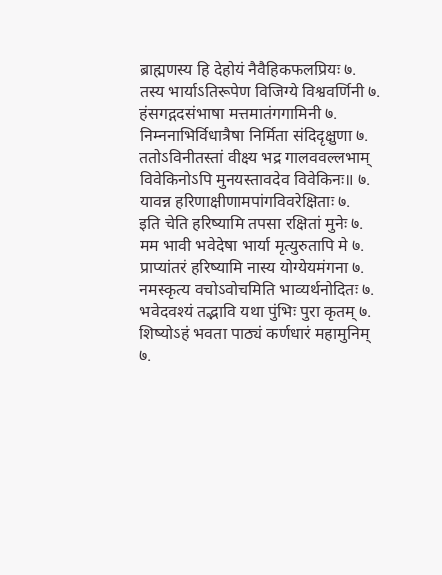ब्राह्मणस्य हि देहोयं नैवैहिकफलप्रियः ७.
तस्य भार्याऽतिरूपेण विजिग्ये विश्ववर्णिनी ७.
हंसगद्गदसंभाषा मत्तमातंगगामिनी ७.
निम्ननाभिर्विधात्रैषा निर्मिता संदिदृक्षुणा ७.
ततोऽविनीतस्तां वीक्ष्य भद्र गालववल्लभाम् विवेकिनोऽपि मुनयस्तावदेव विवेकिनः॥ ७.
यावन्न हरिणाक्षीणामपांगविवरेक्षिताः ७.
इति चेति हरिष्यामि तपसा रक्षितां मुनेः ७.
मम भावी भवेदेषा भार्या मृत्युरुतापि मे ७.
प्राप्यांतरं हरिष्यामि नास्य योग्येयमंगना ७.
नमस्कृत्य वचोऽवोचमिति भाव्यर्थनोदितः ७.
भवेदवश्यं तद्भावि यथा पुंभिः पुरा कृतम् ७.
शिष्योऽहं भवता पाठ्यं कर्णधारं महामुनिम् ७.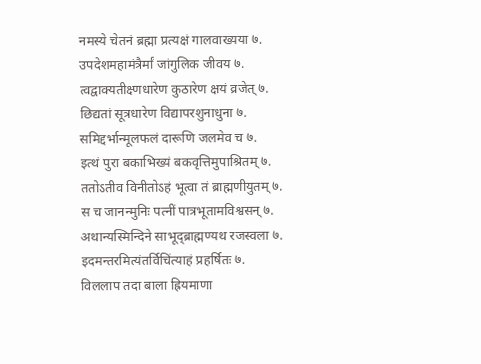नमस्ये चेतनं ब्रह्मा प्रत्यक्षं गालवाख्यया ७.
उपदेशमहामंत्रैर्मां जांगुलिक जीवय ७.
त्वद्वाक्यतीक्ष्णधारेण कुठारेण क्षयं व्रजेत् ७.
छिद्यतां सूत्रधारेण विद्यापरशुनाधुना ७.
समिद्दर्भान्मूलफलं दारूणि जलमेव च ७.
इत्थं पुरा बकाभिख्यं बकवृत्तिमुपाश्रितम् ७.
ततोऽतीव विनीतोऽहं भूत्वा तं ब्राह्मणीयुतम् ७.
स च जानन्मुनिः पत्नीं पात्रभूतामविश्वसन् ७.
अथान्यस्मिन्दिने साभूद्ब्राह्मण्यथ रजस्वला ७.
इदमन्तरमित्यंतर्विचिंत्याहं प्रहर्षितः ७.
विललाप तदा बाला ह्रियमाणा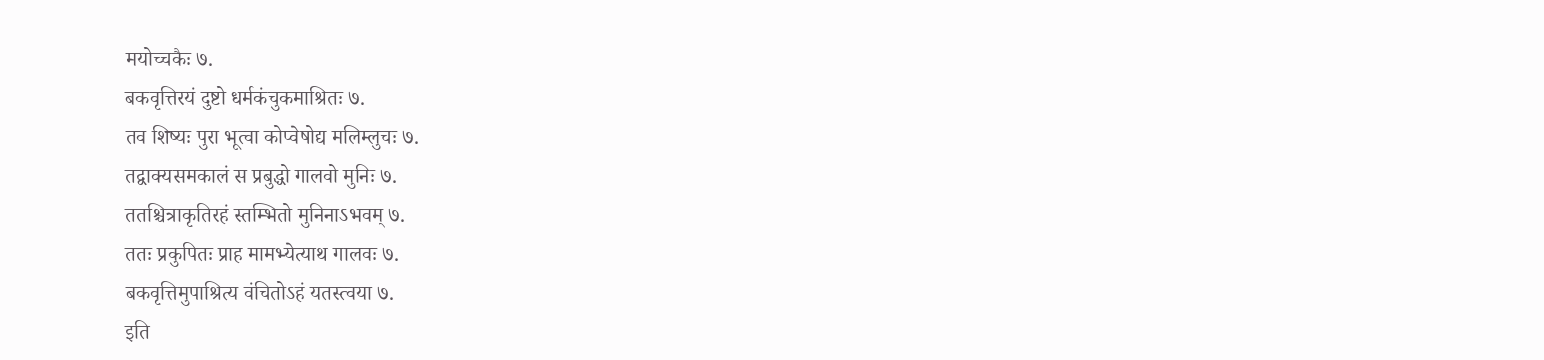मयोच्चकैः ७.
बकवृत्तिरयं दुष्टो धर्मकंचुकमाश्रितः ७.
तव शिष्यः पुरा भूत्वा कोप्वेषोद्य मलिम्लुचः ७.
तद्वाक्यसमकालं स प्रबुद्धो गालवो मुनिः ७.
ततश्चित्राकृतिरहं स्तम्भितो मुनिनाऽभवम् ७.
ततः प्रकुपितः प्राह मामभ्येत्याथ गालवः ७.
बकवृत्तिमुपाश्रित्य वंचितोऽहं यतस्त्वया ७.
इति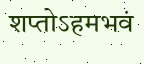शप्तोऽहमभवं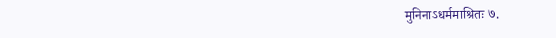मुनिनाऽधर्ममाश्रितः ७.